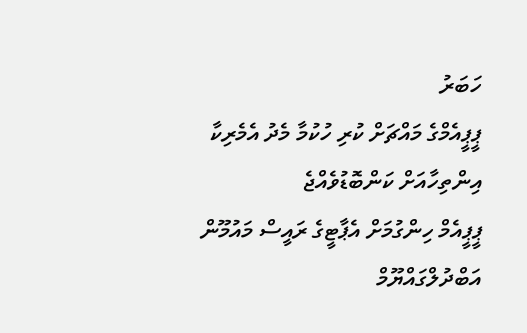ހަބަރު
ޕީޕީއެމްގެ މައްޗަށް ކުރި ހުކުމާ މެދު އެމެރިކާ އިންތިހާއަށް ކަންބޮޑުވެއްޖެ
ޕީޕީއެމް ހިންގުމަށް އެޕާޓީގެ ރައީސް މައުމޫން އަބްދުލްގައްޔޫމް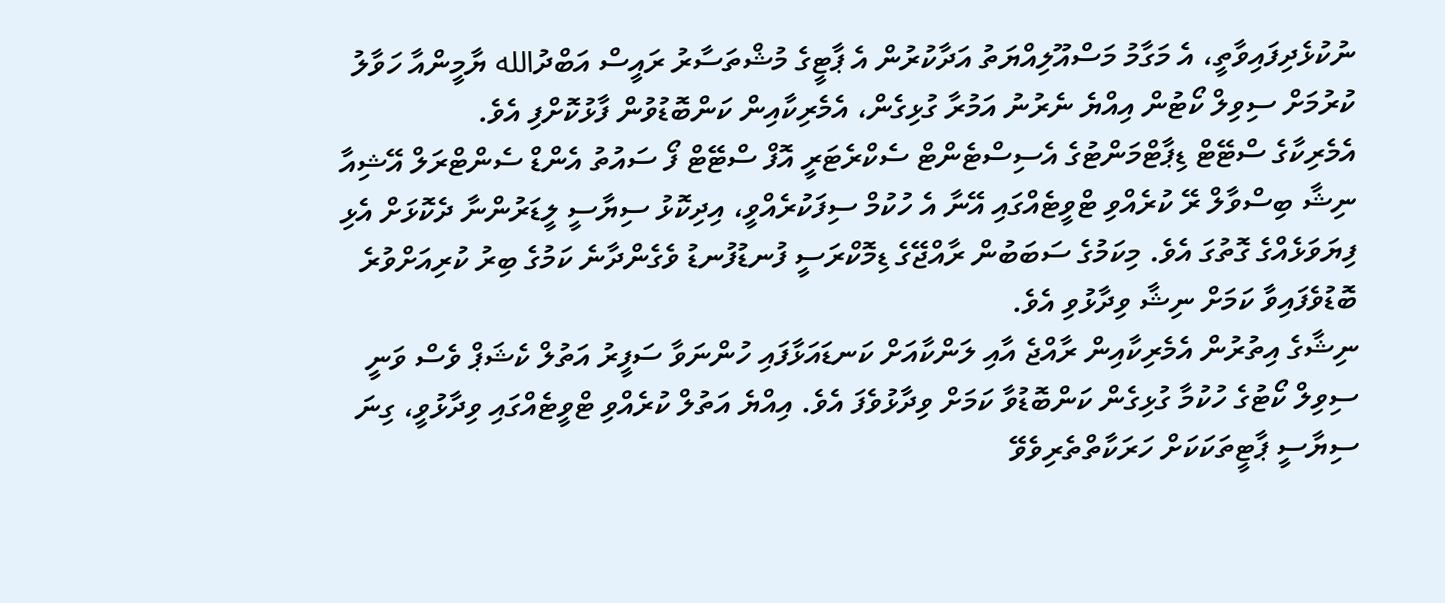ނުކުޅެދިފައިވާތީ، އެ މަގާމު މަސްއޫލިއްޔަތު އަދާކުރުން އެ ޕާޓީގެ މުޝްތަސާރު ރައީސް އަބްދުالله ޔާމީންއާ ހަވާލު ކުރުމަށް ސިވިލް ކޯޓުން އިއްޔެ ނެރުނު އަމުރާ ގުޅިގެން، އެމެރިކާއިން ކަންބޮޑުވުން ފާޅުކޮށްފި އެވެ.
އެމެރިކާގެ ސްޓޭޓް ޑިޕާޓްމަންޓުގެ އެސިސްޓެންޓް ސެކްރެޓަރީ އޮފް ސްޓޭޓް ފޯ ސައުތު އެންޑް ސެންޓްރަލް އޭޝިއާ ނިޝާ ބިސްވާލް ރޭ ކުރެއްވި ޓްވީޓެއްގައި އޭނާ އެ ހުކުމް ސިފަކުރެއްވީ، އިދިކޮޅު ސިޔާސީ ލީޑަރުންނާ ދެކޮޅަށް އެޅި ފިޔަވަޅެއްގެ ގޮތުގަ އެވެ. މިކަމުގެ ސަބަބުން ރާއްޖޭގެ ޑިމޮކްރަސީ ފުނޑުފުނޑު ވެގެންދާނެ ކަމުގެ ބިރު ކުރިއަށްވުރެ ބޮޑުވެފައިވާ ކަމަށް ނިޝާ ވިދާޅުވި އެވެ.
ނިޝާގެ އިތުރުން އެމެރިކާއިން ރާއްޖެ އާއި ލަންކާއަށް ކަނޑައަޅާފައި ހުންނަވާ ސަފީރު އަތުލް ކެޝަޕް ވެސް ވަނީ ސިވިލް ކޯޓުގެ ހުކުމާ ގުޅިގެން ކަންބޮޑުވާ ކަމަށް ވިދާޅުވެފަ އެވެ. އިއްޔެ އަތުލް ކުރެއްވި ޓްވީޓެއްގައި ވިދާޅުވީ، ގިނަ ސިޔާސީ ޕާޓީތަކަކަށް ހަރަކާތްތެރިވެވޭ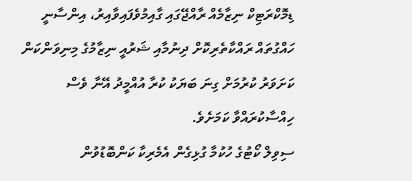ޑިމޮކްރަޓިކް ނިޒާމެއް ރާއްޖޭގައި ގާއިމުވެފައިވާއިރު، އިންސާނީ ހައްގުތައް ރައްކާތެރިކޮށް ދިނުމާއި ޝަރުއީ ނިޒާމުގެ މިނިވަންކަން ކަށަވަރު ކުރުމަށް ގިނަ ބަޔަކު ކުރާ އުއްމީދު އޭނާ ވެސް ހިއްސާކުރައްވާ ކަމަށެވެ.
ސިވިލް ކޯޓުގެ ހުކުމާ ގުޅިގެން އެމެރިކާ ކަންބޮޑުވުން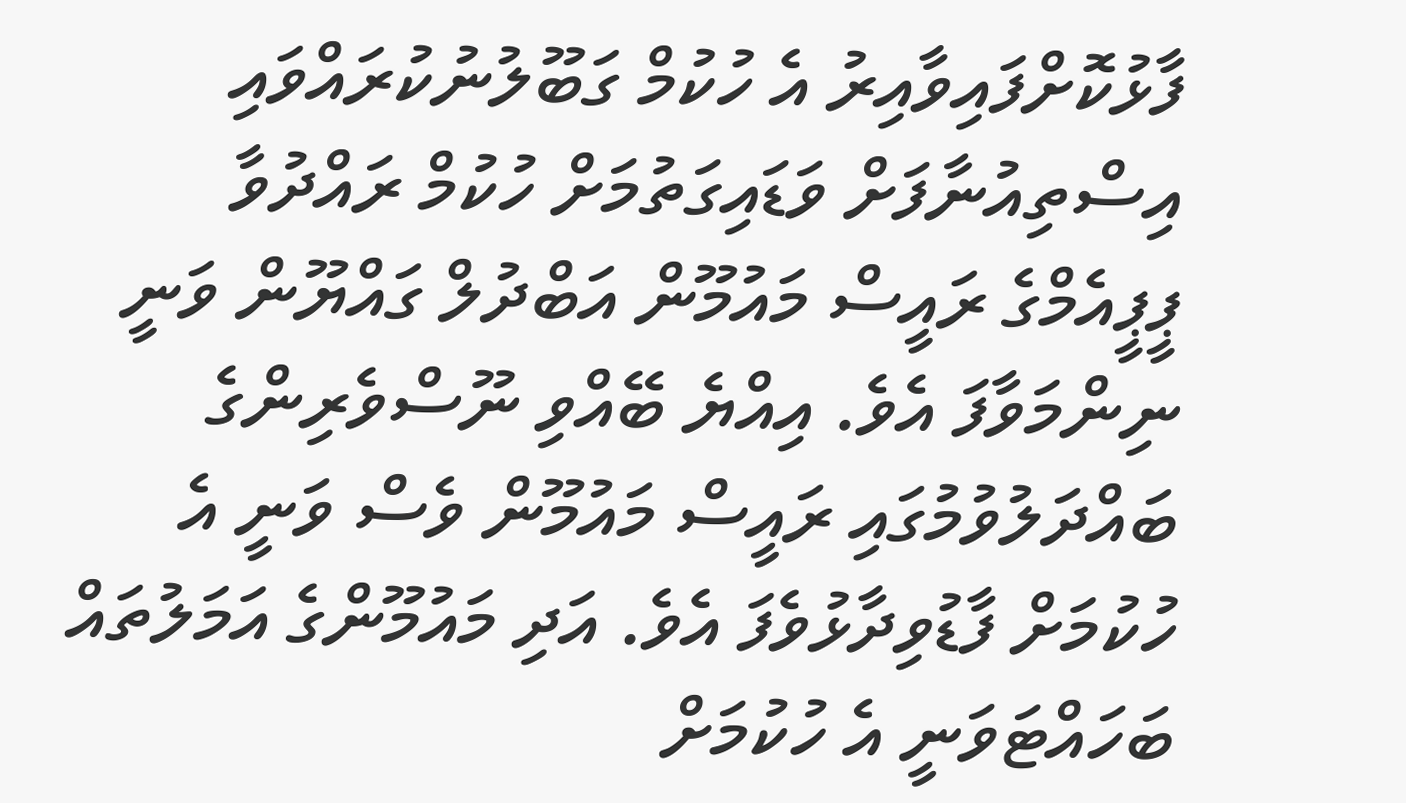ފާޅުކޮށްފައިވާއިރު އެ ހުކުމް ގަބޫލުނުކުރައްވައި އިސްތިއުނާފަށް ވަޑައިގަތުމަށް ހުކުމް ރައްދުވާ ޕީޕީއެމްގެ ރައީސް މައުމޫން އަބްދުލް ގައްޔޫން ވަނީ ނިންމަވާފަ އެވެ. އިއްޔެ ބޭއްވި ނޫސްވެރިންގެ ބައްދަލުވުމުގައި ރައީސް މައުމޫން ވެސް ވަނީ އެ ހުކުމަށް ފާޑުވިދާޅުވެފަ އެވެ. އަދި މައުމޫންގެ އަމަލުތައް ބަހައްޓަވަނީ އެ ހުކުމަށް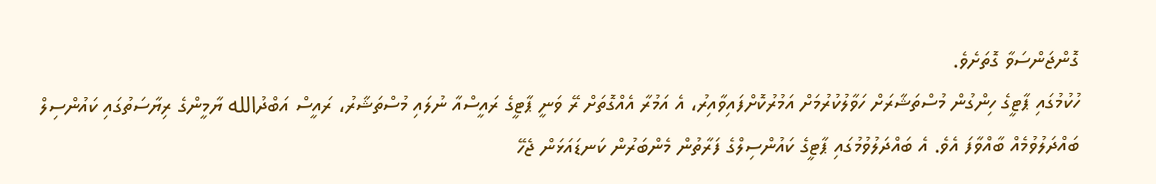ގޮންޖަންސަވާ ގޮތަށެވެ.
ހުކުމުގައި ޕާޓީގެ ހިންގުން މުސްތަޝާރަށް ހަވާލުކުރުމަށް އަމުރުކޮށްފައިވާއިރު، އެ އަމުރާ އެއްގޮތަށް ރޭ ވަނީ ޕާޓީގެ ރައީސްއާ ނުލައި މުސްތަޝާރު، ރައީސް އަބްދުالله ޔާމީންގެ ރިޔާސަތުގައި ކައުންސިލް ބައްދަލުވުމެއް ބާއްވާފަ އެވެ. އެ ބައްދަލުވުމުގައި ޕާޓީގެ ކައުންސިލްގެ ފަރާތުން މެންބަރުން ކަނޑައަޅަން ޖެހޭ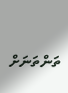ތަންތަނަށް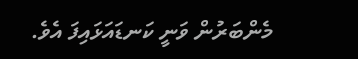މެންބަރުން ވަނީ ކަނޑައަޅައިފަ އެވެ.